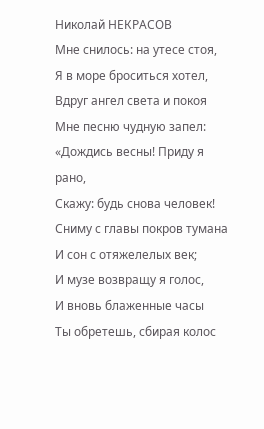Николай НЕКРАСОВ
Мне снилось: на утесе стоя,
Я в море броситься хотел,
Вдруг ангел света и покоя
Мне песню чудную запел:
«Дождись весны! Приду я рано,
Скажу: будь снова человек!
Сниму с главы покров тумана
И сон с отяжелелых век;
И музе возвращу я голос,
И вновь блаженные часы
Ты обретешь, сбирая колос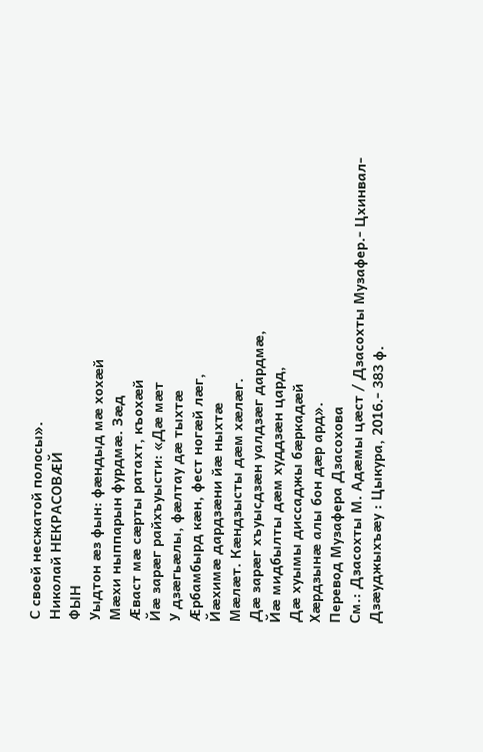С своей несжатой полосы».
Николай НЕКРАСОВӔЙ
ФЫН
Уыдтон ӕз фын: фӕндыд мӕ хохӕй
Мӕхи ныппарын фурдмӕ. Зӕд
Ӕваст мӕ сӕрты ратахт, къохӕй
Йӕ зарӕг райхъуысти: «Дӕ мӕт
У дзӕгьӕлы, фӕлтау дӕ тыхтӕ
Ӕрбамбырд кӕн, фест ногӕй лӕг,
Йӕхимӕ дардзӕни йӕ ныхтӕ
Мӕлӕт. Кӕндзысты дӕм хӕлӕг.
Дӕ зарӕг хъуысдзӕн уалдзӕг дардмӕ,
Йӕ мидбылты дӕм худдзӕн цард,
Дӕ хуымы диссаджы бӕркадӕй
Хӕрдзынӕ алы бон дӕр ард».
Перевод Музафера Дзасохова
См.: Дзасохты М. Адӕмы цӕст / Дзасохты Музафер.- Цхинвал-Дзӕуджыхъӕу : Цыкура, 2016.- 383 ф.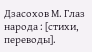Дзасохов М. Глаз народа : [стихи, переводы].